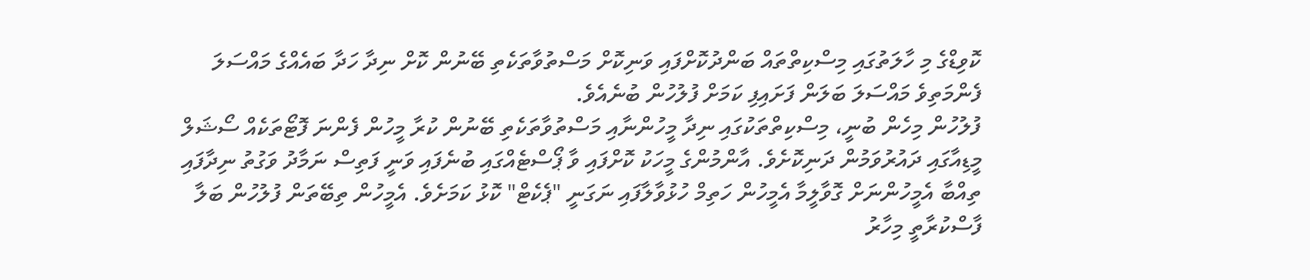ކޮވިޑްގެ މި ހާލަތުގައި މިސްކިތްތައް ބަންދުކޮށްފައި ވަނިކޮށް މަސްތުވާތަކެތި ބޭނުން ކޮށް ނިދާ ހަދާ ބައެއްގެ މައްސަލަ ފެންމަތިވެ މައްސަލަ ބަލަން ފަށައިފި ކަމަށް ފުލުހުން ބުނެއެވެ.
ފުލުހުން މިހެން ބުނީ، މިސްކިތްތަކުގައި ނިދާ މީހުންނާއި މަސްތުވާތަކެތި ބޭނުން ކުރާ މީހުން ފެންނަ ފޮޓޯތަކެއް ސޯޝަލް މީޑިއާގައި ދައުރުވަމުން ދަނިކޮށެވެ. އާންމުންގެ މީހަކު ކޮށްފައި ވާ ޕޯސްޓެއްގައި ބުނެފައި ވަނީ ފަތިސް ނަމާދު ވަގުތު ނިދާފައި ތިއްބާ އެމީހުންނަށް ގޮވާލީމާ އެމީހުން ހަތިމް ހުޅުވާލާފައި ނަގަނީ "ޕެކެޓް" ކޮޅު ކަމަށެވެ. އެމީހުން ތިބޭތަން ފުލުހުން ބަލާ ފާސްކުރާތީ މިހާރު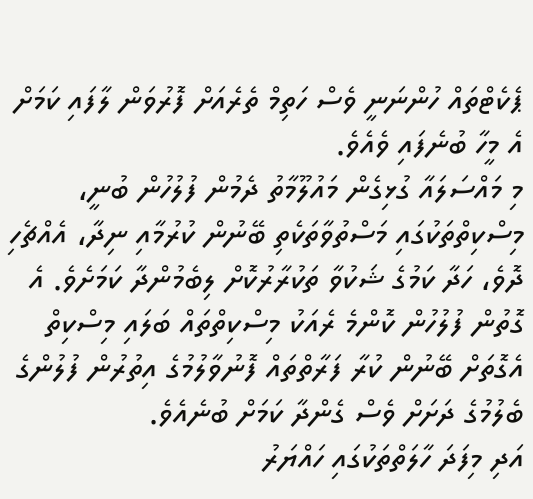ޕެކެޓްތައް ހުންނަނީ ވެސް ހަތިމް ތެރެއަށް ފޮރުވަން ލާފައި ކަމަށް އެ މީހާ ބުނެފައި ވެއެވެ.
މި މައްސަލައާ ގުޅިގެން މައުލޫމާތު ދެމުން ފުލުހުން ބުނީ، މިސްކިތްތަކުގައި މަސްތުވާތަކެތި ބޭނުން ކުރުމާއި ނިދާ، އެއްޗެހި ދޮވެ، ހަދާ ކަމުގެ ޝަކުވާ ތަކުރާރުކޮށް ލިބެމުންދާ ކަމަށެވެ. އެ ގޮތުން ފުލުހުން ކޮންމެ ރެއަކު މިސްކިތްތައް ބަލައި މިސްކިތް އެގޮތަށް ބޭނުން ކުރާ ފަރާތްތައް ފޮނުވާލުމުގެ އިތުރުން ފުލުންގެ ބެލުމުގެ ދަށަށް ވެސް ގެންދާ ކަމަށް ބުނެއެވެ.
އަދި މިފަދަ ހާލަތްތަކުގައި ހައްޔަރު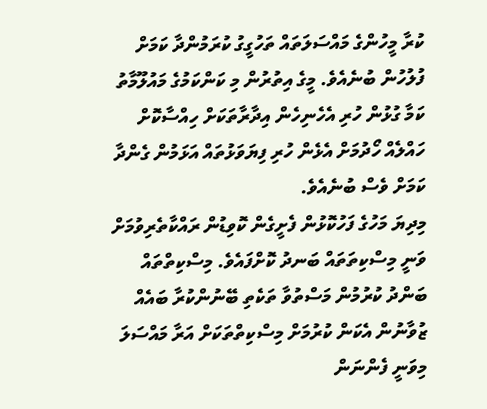ކުރާ މީހުންގެ މައްސަލަތައް ތަހުގީގު ކުރަމުންދާ ކަމަށް ފުލުހުން ބުނެއެވެ. މީގެ އިތުރުން މި ކަންކަމުގެ މައުލޫމާތު ކަމާ ގުޅުން ހުރި އެހެނިހެން އިދާރާތަކަށް ހިއްސާކޮށް ހައްލެއް ހޯދުމަށް އެޅެން ހުރި ފިޔަވަޅުތައް އަޅަމުން ގެންދާ ކަމަށް ވެސް ބުނެއެވެ.
މިދިޔަ މަހުގެ ފަހުކޮޅުން ފެށީގެން ކޮވިޑުން ރައްކާތެރިވުމަށް ވަނީ މިސްކިތަތައް ބަނދު ކޮށްފައެވެ. މިސްކިތްތައް ބަންދު ކުރުމުން މަސްތުވާ ތަކެތި ބޭނުންކުރާ ބައެއް ޒުވާނުން އެކަން ކުރުމަށް މިސްކިތްތަކަށް އަރާ މައްސަލަ މިވަނީ ފެންނަން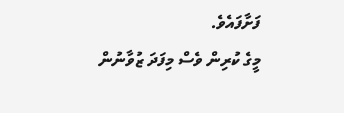ފަށާފައެވެ.
މީގެ ކުރިން ވެސް މިފަދަ ޒުވާނުން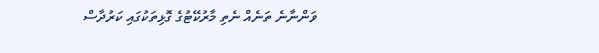ވަންނާނެ ތަނެއް ނެތި މާރުކޭޓުގެ ގޮޅިތަކުގައި ކަރުދާސް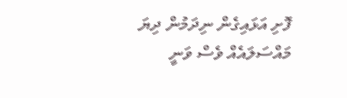ފޮށި އަޅައިގެން ނިދަމުން ދިޔަ މައްސަލައެއް ވެސް ވަނީ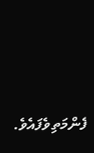ފެންމަތިވެފައެވެ.